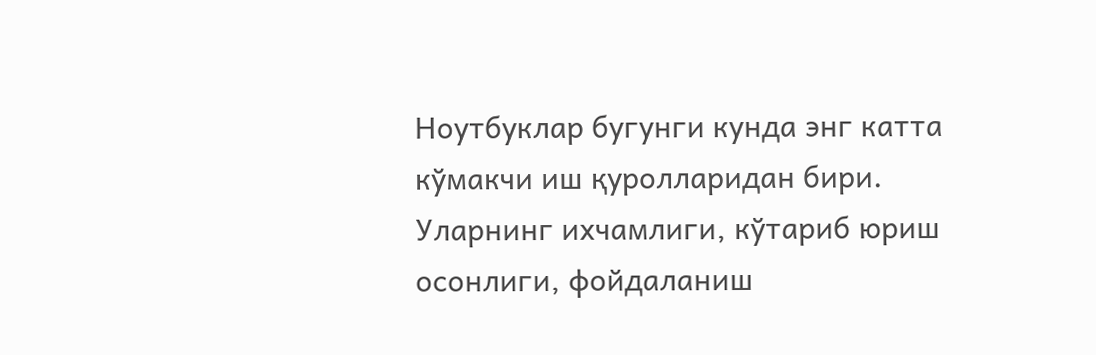Ноутбуклар бугунги кунда энг катта кўмакчи иш қуролларидан бири. Уларнинг ихчамлиги, кўтариб юриш осонлиги, фойдаланиш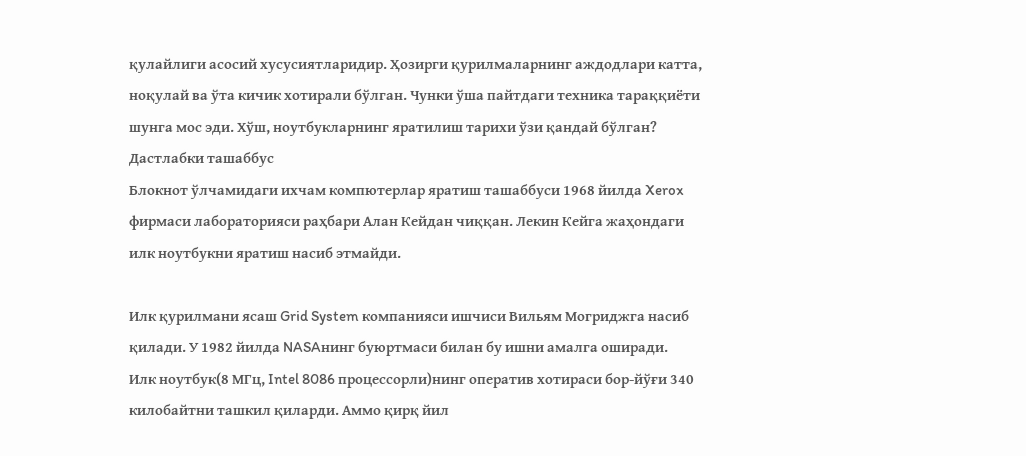қулайлиги асосий хусусиятларидир. Ҳозирги қурилмаларнинг аждодлари катта, ноқулай ва ўта кичик хотирали бўлган. Чунки ўша пайтдаги техника тараққиёти шунга мос эди. Хўш, ноутбукларнинг яратилиш тарихи ўзи қандай бўлган?
Дастлабки ташаббус
Блокнот ўлчамидаги ихчам компютерлар яратиш ташаббуси 1968 йилда Xerox фирмаси лабораторияси раҳбари Алан Кейдан чиққан. Лекин Кейга жаҳондаги илк ноутбукни яратиш насиб этмайди.

Илк қурилмани ясаш Grid System компанияси ишчиси Вильям Могриджга насиб қилади. У 1982 йилда NASAнинг буюртмаси билан бу ишни амалга оширади.
Илк ноутбук(8 МГц, Intel 8086 процессорли)нинг оператив хотираси бор-йўғи 340 килобайтни ташкил қиларди. Аммо қирқ йил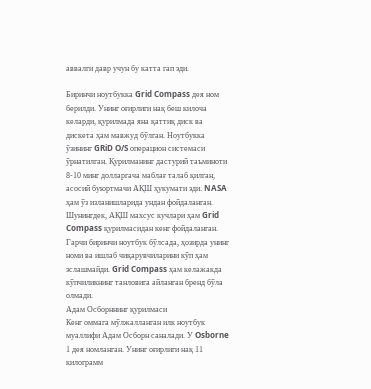аввалги давр учун бу катта гап эди.

Биринчи ноутбукка Grid Compass дея ном берилди. Унинг оғирлиги нақ беш килоча келарди, қурилмада яна қаттиқ диск ва дискета ҳам мавжуд бўлган. Ноутбукка ўзининг GRiD O/S операцион системаси ўрнатилган. Қурилманинг дастурий таъминоти 8-10 минг долларгача маблағ талаб қилган, асосий буюртмачи АҚШ ҳукумати эди. NASA ҳам ўз изланишларида ундан фойдаланган. Шунингдек, АҚШ махсус кучлари ҳам Grid Compass қурилмасидан кенг фойдаланган.
Гарчи биринчи ноутбук бўлсада, ҳозирда унинг номи ва ишлаб чиқарувчиларини кўп ҳам эслашмайди. Grid Compass ҳам келажакда кўпчиликнинг танловига айланган бренд бўла олмади.
Адам Осборннинг қурилмаси
Кенг оммага мўлжалланган илк ноутбук муаллифи Адам Осборн саналади. У Osborne 1 дея номланган. Унинг оғирлиги нақ 11 килограмм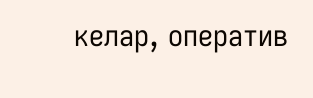келар, оператив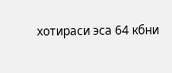хотираси эса 64 кбни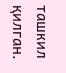ташкил қилган.